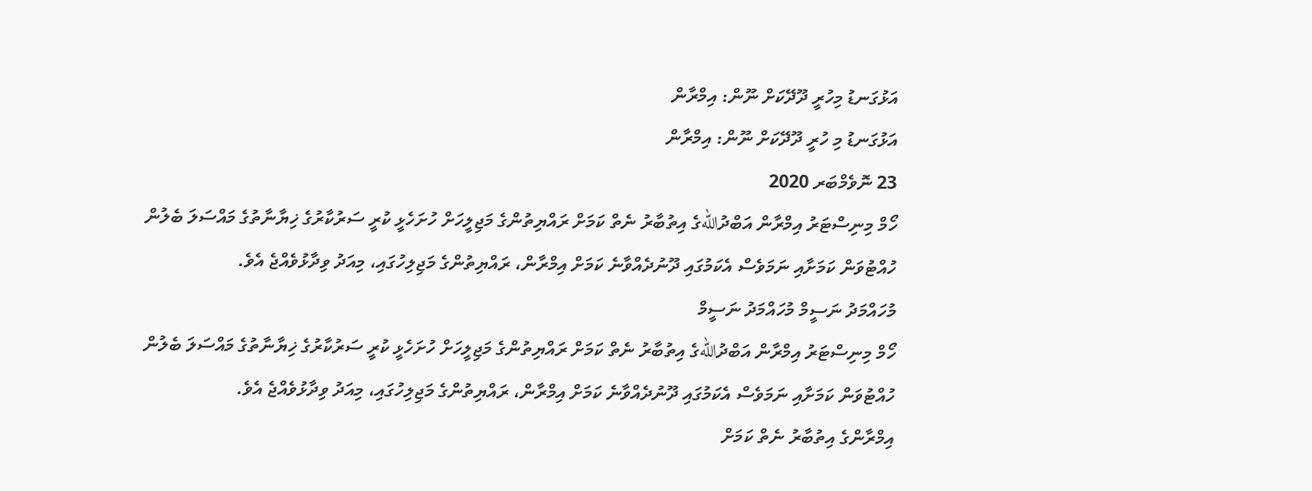އަޅުގަނޑު މިހުރީ ދޫދޭކަށް ނޫން: އިމްރާން
އަޅުގަނޑު މި ހުރީ ދޫދޭކަށް ނޫން: އިމްރާން
23 ނޮވެމްބަރ 2020
ހޯމް މިނިސްޓަރު އިމްރާން އަބްދުاللهގެ އިތުބާރު ނެތް ކަމަށް ރައްޔިތުންގެ މަޖިލީހަށް ހުށަހެޅީ ކުރީ ސަރުކާރުގެ ޚިޔާނާތުގެ މައްސަލަ ބެލުން ހުއްޓުވަން ކަމަށާއި ނަމަވެސް އެކަމުގައި ދޫނުދެއްވާނެ ކަމަށް އިމްރާން، ރައްޔިތުންގެ މަޖިލިހުގައި، މިއަދު ވިދާޅުވެއްޖެ އެވެ.
މުހައްމަދު ނަސީމް މުހައްމަދު ނަސީމް
ހޯމް މިނިސްޓަރު އިމްރާން އަބްދުاللهގެ އިތުބާރު ނެތް ކަމަށް ރައްޔިތުންގެ މަޖިލީހަށް ހުށަހެޅީ ކުރީ ސަރުކާރުގެ ޚިޔާނާތުގެ މައްސަލަ ބެލުން ހުއްޓުވަން ކަމަށާއި ނަމަވެސް އެކަމުގައި ދޫނުދެއްވާނެ ކަމަށް އިމްރާން، ރައްޔިތުންގެ މަޖިލިހުގައި، މިއަދު ވިދާޅުވެއްޖެ އެވެ.
އިމްރާންގެ އިތުބާރު ނެތް ކަމަށް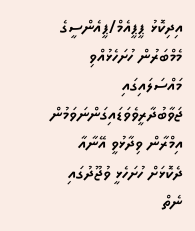އިދިކޮޅު ޕީޕީއެމް/ޕީއެންސީގެ މެމްބަރުން ހުށަހެޅުއްވި މައްސަލައިގައި ޖަވާބުދާރީވެވަޑައިގަންނަވަމުން އިމްރާން ވިދާޅުވީ އޭނާއާ ދެކޮޅަށް ހުށަހެޅީ ވުޖޫދުގައި ނެތް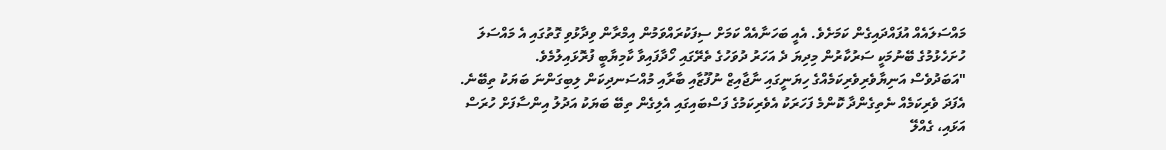މައްސަލައެއް އުފައްދައިގެން ކަމަށެވެ. އެއީ ބަހަނާއެއް ކަމަށް ސިފަކުރައްވަމުން އިމްރާން ވިދާޅުވި ގޮތުގައި އެ މައްސަލަ ހުށަހެޅުމުގެ ބޭނުމަކީ ސަރުކާރުން މިދިޔަ ދެ އަހަރު ދުވަހުގެ ތެރޭގައި ހޯދާފައިވާ ކާމިޔާބީ ފުރޮޅައިލުމެވެ.
"އަބަދުވެސް އަނިޔާވެރިވެރިކަމެއްގެ ހިޔަނީގައި ނާޖާއިޒް ނުފޫޒާއި ބާރާއި މުއްސަނދިކަން ލިބިގަންނަ ބަޔަކު ތިބޭނެ. އެފަދަ ވެރިކަމެއް ނެތިގެންދާ ކޮންމެ ފަހަރަކު އެވެރިކަމުގެ ފަސްބައިގައި އެލިގެން ތިބޭ ބަޔަކު އަދުލު އިންސާފަށް ހުރަސް އަޅައި، ގެއްލޭ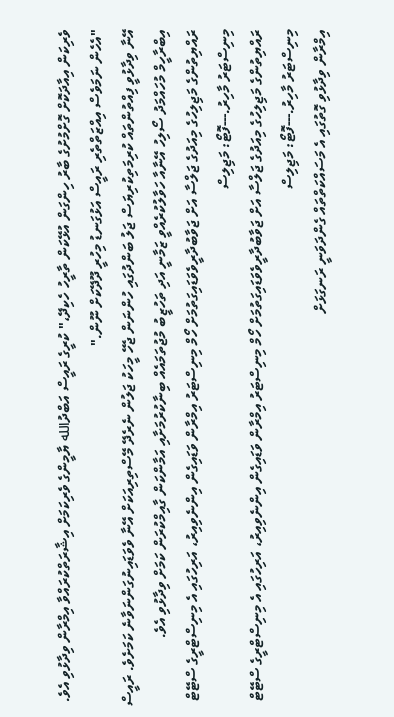ވެރިކަން އިއާދަކޮށް ގޮށްމުށުގެ ބާރު ހިންގަން އުޅޭކަން ތާރީހު ހެކިދޭ،" ކުރީގެ ރައީސް އަބްދުالله ޔާމީންގެ ވެރިކަމަށް އިޝާރަތްކުރައްވާ އިމްރާން ވިދާޅުވި އެވެ.
"އެހެން ނަމަވެސް އިއްޒަތްތެރި ރައީސް އަޅުގަނޑު މިހުރީ ދޫދޭކަށް ނޫން."
އޭނާ ވިދާޅުވީ ފިއްތުންތައް ކުރިމަތިކުރިޔަސް ޖަލު ބަންދުގައި ހުންނަން ޖެހޭ މީހަކު ޖަލުން ނެރެދޭ މޭސްތިރިއަކަށް އޭނާ ވެވަޑައިނުގަންނަވާނެ ކަމަށެވެ. ރައީސް އިބްރާހީމް މުހައްމަދު ސޯލިހު އޭނާއާ ހަވާލުކުރެއްވީ ޒަމާނީ އަދި ތަހުޒީބު މުޖުތަމައެއް ބިނާކުރުމަށާއި އަމާންކަން ގާއިމްކުރަން ކަމަށް ވިދާޅުވި އެވެ.
ރައްޔިތުންގެ މަޖިލިހުގެ މިއަދުގެ ޖަލްސާ އަށް ޖަވާބުދާރީވެވަޑައިގަތުމަށް ހޯމް މިނިސްޓަރު އިމްރާން ވަޑައިގެން އިންނެވިއިރު، އަރިހުގައި އެ މިނިސްޓްރީގެ ސްޓޭޓް މިނިސްޓަރު މާހިރު.---ފޮޓޯ: މަޖިލިސް
ރައްޔިތުންގެ މަޖިލިހުގެ މިއަދުގެ ޖަލްސާ އަށް ޖަވާބުދާރީވެވަޑައިގަތުމަށް ހޯމް މިނިސްޓަރު އިމްރާން ވަޑައިގެން އިންނެވިއިރު، އަރިހުގައި އެ މިނިސްޓްރީގެ ސްޓޭޓް މިނިސްޓަރު މާހިރު.---ފޮޓޯ: މަޖިލިސް
އިމްރާން ވިދާޅުވި ގޮތުގައި އެ މަސައްކަތްތައް ގެންދަވަނީ ރަނގަޅަށް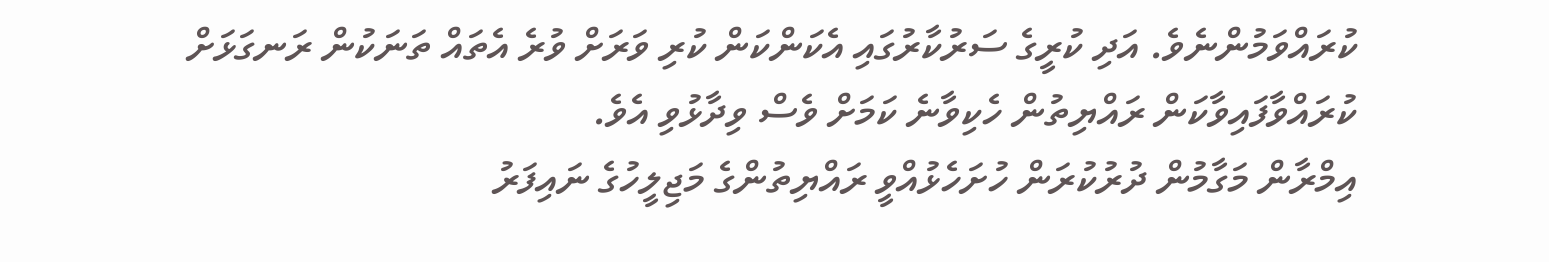ކުރައްވަމުންނެވެ. އަދި ކުރީގެ ސަރުކާރުގައި އެކަންކަން ކުރި ވަރަށް ވުރެ އެތައް ތަނަކުން ރަނގަޅަށް ކުރައްވާފައިވާކަން ރައްޔިތުން ހެކިވާނެ ކަމަށް ވެސް ވިދާޅުވި އެވެ.
އިމްރާން މަގާމުން ދުރުކުރަން ހުށަހެޅުއްވީ ރައްޔިތުންގެ މަޖިލީހުގެ ނައިފަރު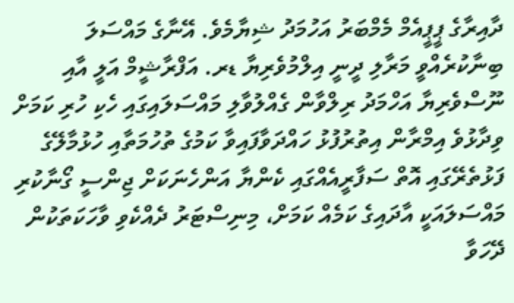ދާއިރާގެ ޕީޕީއެމް މެމްބަރު އަހުމަދު ޝިޔާމެވެ. އޭނާގެ މައްސަލަ ބިނާކުރެއްވީ މަރާލި ދީނީ އިލްމުވެރިޔާ ޑރ. އަފްރާޝީމް އަލީ އާއި ނޫސްވެރިޔާ އަހްމަދު ރިލްވާން ގެއްލުވާލި މައްސަލައިގައި ހެކި ހުރި ކަމަށް ވިދާޅުވެ އިމްރާން އިތުރުފުޅު ހައްދަވާފައިވާ ކަމުގެ ތުހުމަތާއި ހުޅުމާލޭގެ ފަޅުތެރޭގައި އޮތް ސަފާރީއެއްގައި ކެންޔާ އަންހެނަކަށް ޖިންސީ ގޯނާކުރި މައްސަލައަކީ އާދައިގެ ކަމެއް ކަމަށް، މިނިސްޓަރު ދެއްކެވި ވާހަކަތަކުން ދޭހަވާ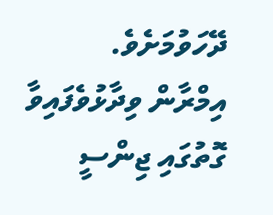ދޭހަވުމަށެވެ.
އިމްރާން ވިދާޅުވެފައިވާ ގޮތުގައި ޖިންސީ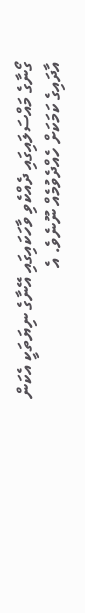ގޯނާގެ މައްސަލައިގައި ދެއްކެވި ވާހަކައިގައި އޭނާގެ ނިޔަތަކީ އެކަން އާދައިގެ ކަމަކަށް ހެއްދެވުމެއް ނޫނެވެ. އެ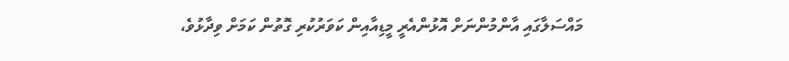މައްސަލާގައި އާންމުންނަށް އޮޅުންއެރީ މީޑިއާއިން ކަވަރުކުރި ގޮތުން ކަމަށް ވިދާޅުވެ،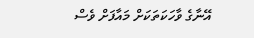އޭނާގެ ވާހަކަތަކަށް މައާފަށް ވެސް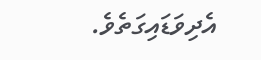އެދިވަޑައިގަތެވެ.